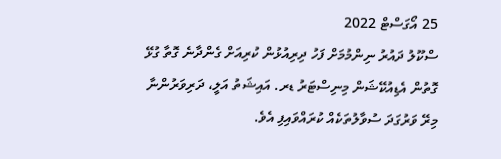25 އޯގަސްޓް 2022
ސްކޫލު ދައުރު ނިންމުމަށް ފަހު ދިރިއުޅުން ކުރިއަށް ގެންދާނެ ގޮތާ ގުޅޭ ގޮތުން އެޑިއުކޭޝަން މިނިސްޓަރު ޑރ. އައިޝަތު އަލީ، ދަރިވަރުންނާ މިރޭ ވަރުގަދަ ސުވާލުތަކެއް ކުރައްވައިފި އެވެ.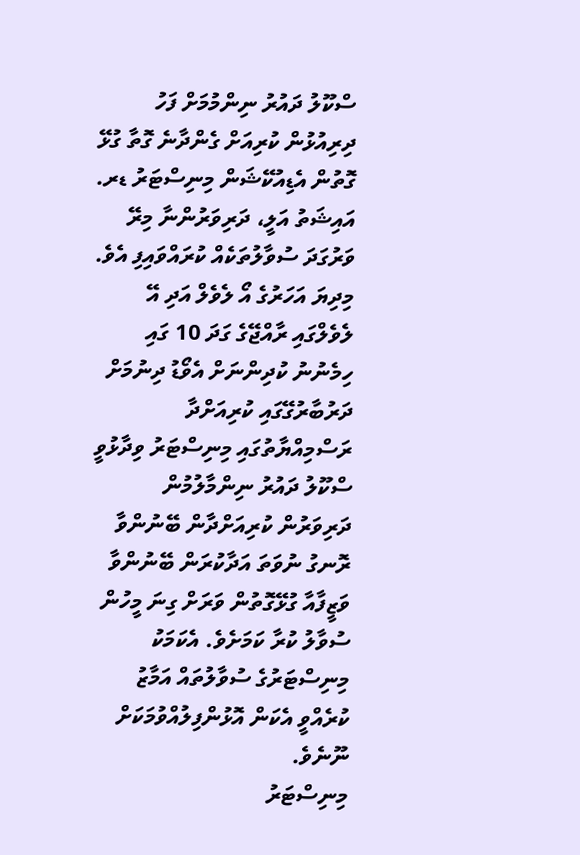ސްކޫލު ދައުރު ނިންމުމަށް ފަހު ދިރިއުޅުން ކުރިއަށް ގެންދާނެ ގޮތާ ގުޅޭ ގޮތުން އެޑިއުކޭޝަން މިނިސްޓަރު ޑރ. އައިޝަތު އަލީ، ދަރިވަރުންނާ މިރޭ ވަރުގަދަ ސުވާލުތަކެއް ކުރައްވައިފި އެވެ.
މިދިޔަ އަހަރުގެ އޯ ލެވެލް އަދި އޭ ލެވެލްގައި ރާއްޖޭގެ ގަދަ 10 ގައި ހިމެނުނު ކުދިންނަށް އެވޯޑު ދިނުމަށް ދަރުބާރުގޭގައި ކުރިއަށްދާ ރަސްމިއްޔާތުގައި މިނިސްޓަރު ވިދާޅުވީ ސްކޫލު ދައުރު ނިންމާލުމުން ދަރިވަރުން ކުރިއަށްދާން ބޭނުންވާ ރޮނގު ނުވަތަ އަދާކުރަން ބޭނުންވާ ވަޒީފާއާ ގުޅޭގޮތުން ވަރަށް ގިނަ މީހުން ސުވާލު ކުރާ ކަމަށެވެ. އެކަމަކު މިނިސްޓަރުގެ ސުވާލުތައް އަމާޒު ކުރެއްވީ އެކަން އޮޅުންފިލުއްވުމަކަށް ނޫނެވެ.
މިނިސްޓަރު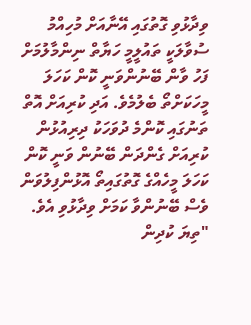ވިދާޅުވި ގޮތުގައި އޭނާއަށް މުހިއްމު ސުވާލަކީ ތައުލީމީ ހަޔާތް ނިންމާލުމަށް ފަހު ވާން ބޭނުންވަނީ ކޮން ކަހަލަ މީހަކަށްތޯ ބެލުމެވެ. އަދި ކުރިއަށް އޮތް ތަނުގައި ކޮންމެ ދުވަހަކު ދިރިއުޅުން ކުރިއަށް ގެންދަން ބޭނުން ވަނީ ކޮން ކަހަލަ މީހެއްގެ ގޮތުގައިތޯ އޮޅުންފިލުވަން ވެސް ބޭނުންވާ ކަމަށް ވިދާޅުވި އެވެ.
"ތިޔަ ކުދިން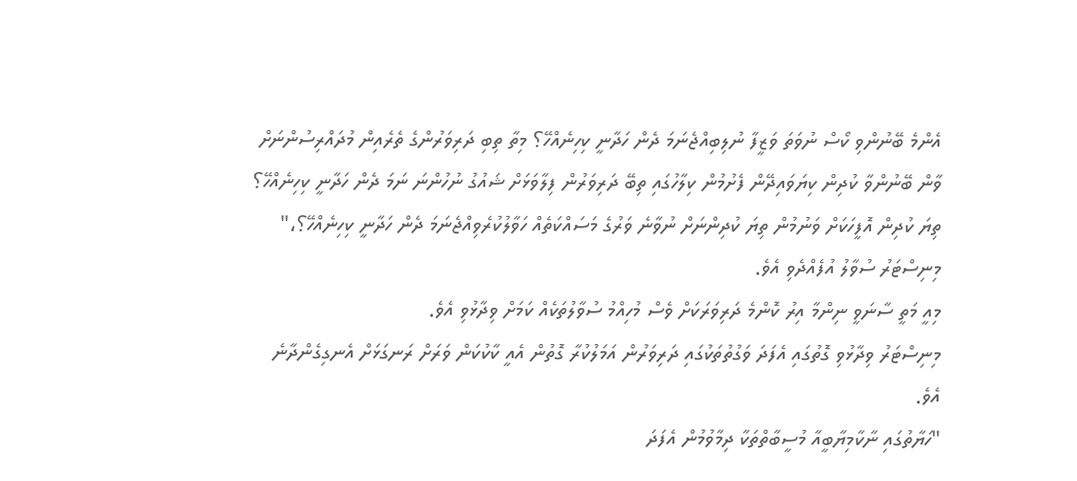އެންމެ ބޭނުންވި ކޯސް ނުވަތަ ވަޒީފާ ނުލިބިއްޖެނަމަ ދެން ހަދާނީ ކިހިނެއްހޭ؟ މިތާ ތިބި ދަރިވަރުންގެ ތެރެއިން މުދައްރިސުންނަށް ވާން ބޭނުންވާ ކުދިން ކިޔަވައިދޭން ފެށުމުން ކިލާހުގައި ތިބޭ ދަރިވަރުން ފިލާވަޅަށް ޝައުގު ނުހުންނަ ނަމަ ދެން ހަދާނީ ކިހިނެއްހޭ؟ ތިޔަ ކުދިން އޮފީހަކަށް ވަނުމުން ތިޔަ ކުދިންނަށް ނުވާނެ ވަރުގެ މަސައްކަތެއް ހަވާލުކުރެވިއްޖެނަމަ ދެން ހަދާނީ ކިހިނެއްހޭ؟،" މިނިސްޓަރު ސުވާލު އުފެއްދެވި އެވެ.
މިއީ މަތީ ސާނަވީ ނިންމާ އިރު ކޮންމެ ދަރިވަރަކަށް ވެސް މުހިއްމު ސުވާލުތަކެއް ކަމަށް ވިދާޅުވި އެވެ.
މިނިސްޓަރު ވިދާޅުވި ގޮތުގައި އެފަދަ ވަގުތުތަކުގައި ދަރިވަރުން އަމަލުކުރާ ގޮތުން އެއީ ކާކުކަން ވަރަށް ރަނގަޅަށް އެނގިގެންދާނެ އެވެ.
"ހަޔާތުގައި ނާކާމިޔާބީއާ މުސީބާތްތަކާ ދިމާވުމުން އެފަދަ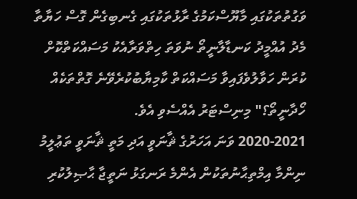ވަގުތުތަކުގައި މާޔޫސްކަމުގެ ރާޅުތަކުގައި ގެނބިގެން ގޮސް ހަޔާތާ މެދު އުއްމީދު ކަނޑާލާނީތޯ ނުވަތަ ހިތްވަރާއެކު މަސައްކަތްކޮށް ކުރަން ހަވާލުވެފައިވާ މަސައްކަތް ކާމިޔާބުކުރެވޭނެ ގޮތްތަކެއް ހޯދާނީތޯ؟" މިނިސްޓަރު އެއްސެވި އެވެ.
2020-2021 ވަނަ އަހަރުގެ ޘާނަވީ އަދި މަތީ ޘާނަވީ ތަޢުލީމު ނިންމާ އިމްތިޙާނުތަކުން އެންމެ ރަނގަޅު ނަތީޖާ ޙާޞިލުކުރި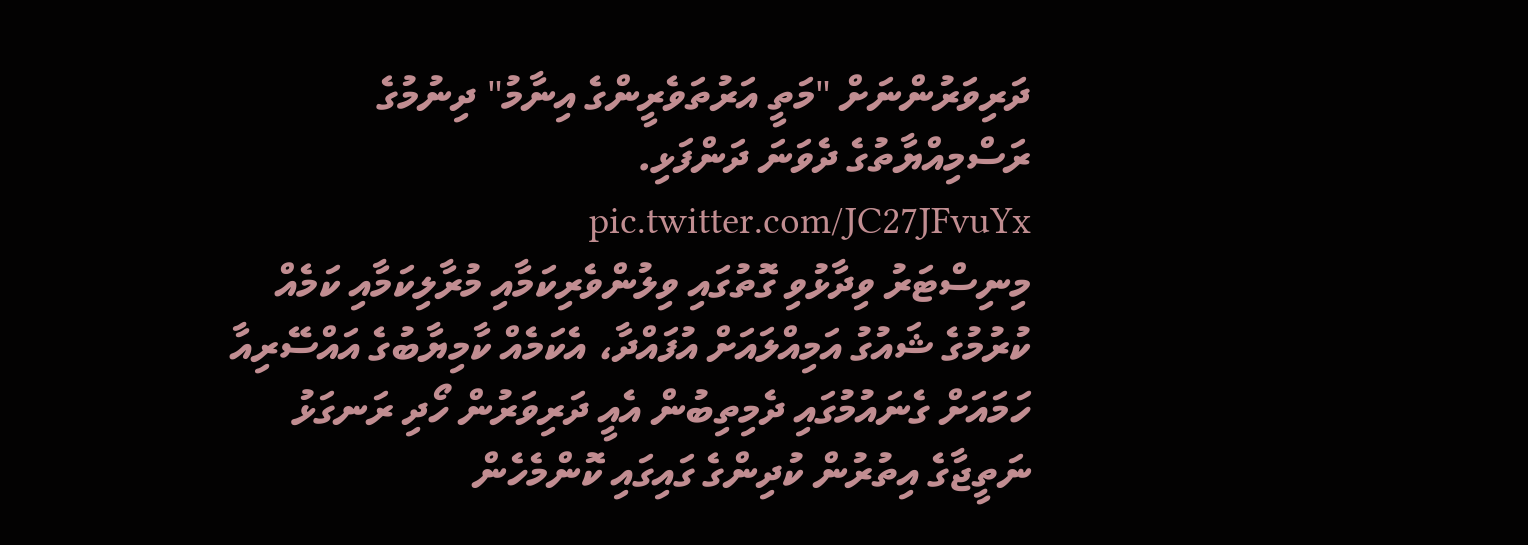ދަރިވަރުންނަށް "މަތީ އަރުތަވެރީންގެ އިނާމު" ދިނުމުގެ ރަސްމިއްޔާތުގެ ދެވަނަ ދަންފަޅި. pic.twitter.com/JC27JFvuYx
މިނިސްޓަރު ވިދާޅުވި ގޮތުގައި ވިލުންވެރިކަމާއި މުރާލިކަމާއި ކަމެއް ކުރުމުގެ ޝައުގު އަމިއްލައަށް އުފައްދާ، އެކަމެއް ކާމިޔާބުގެ އައްސޭރިއާ ހަމައަށް ގެނައުމުގައި ދެމިތިބުން އެއީ ދަރިވަރުން ހޯދި ރަނގަޅު ނަތީޖާގެ އިތުރުން ކުދިންގެ ގައިގައި ކޮންމެހެން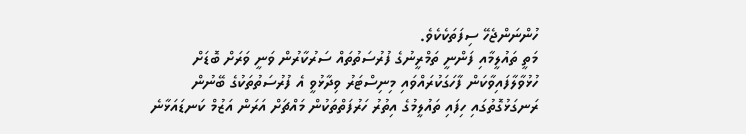ހުންނަންޖެހޭ ސިފަތަކެކެވެ.
މަތީ ތައުލީމާއި ފަންނީ ތަމްރީނުގެ ފުރުސަތުތައް ސަރުކާރުން ވަނީ ވަރަށް ބޮޑަށް ހުޅުވާލާފައިވާކަން ފާހަގަކުރައްވައި މިނިސްޓަރު ވިދާޅުވީ އެ ފުރުސަތުތަކުގެ ބޭނުން ރަނގަޅުގޮތުގައި ހިފައި ތައުލީމުގެ އިތުރު ހަރުފަތްތަކުން މައްޗަށް އަރަން އަޒުމް ކަނޑައަޅާނެ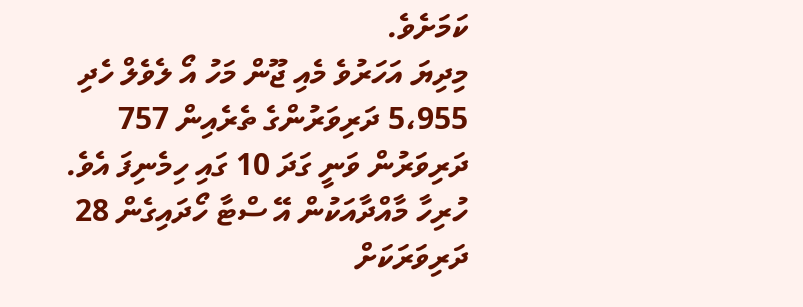ކަމަށެވެ.
މިދިޔަ އަހަރުވެ މެއި ޖޫން މަހު އޯ ލެވެލް ހެދި 5،955 ދަރިވަރުންގެ ތެރެއިން 757 ދަރިވަރުން ވަނީ ގަދަ 10 ގައި ހިމެނިފަ އެވެ. ހުރިހާ މާއްދާއަކުން އޭ ސްޓާ ހޯދައިގެން 28 ދަރިވަރަކަށް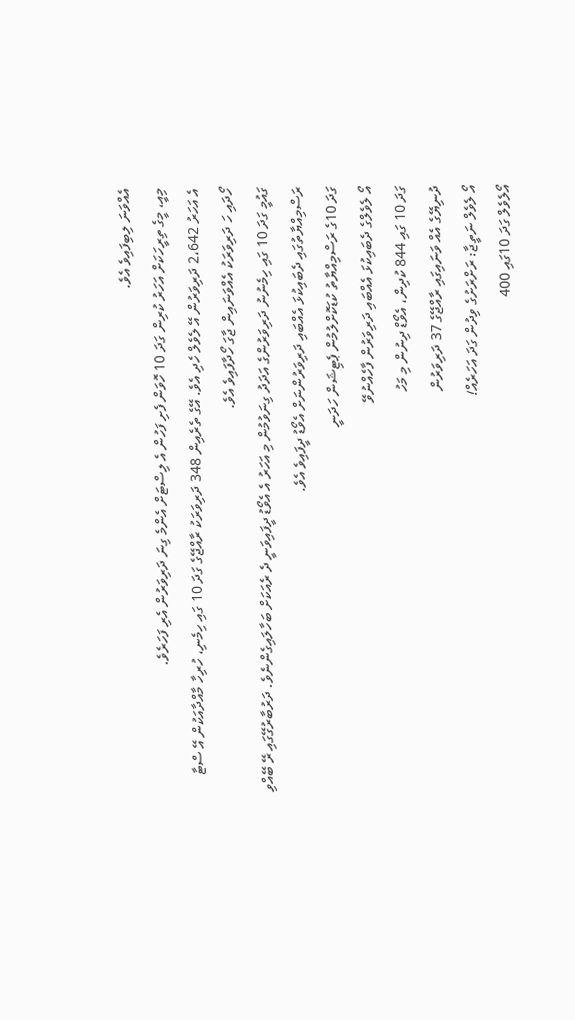އެއްވަނަ ލިބިފައިވެ އެވެ.
މިއީ، މީގެ ތިރީހަކަށް އަހަރު ކުރިން ގަދަ 10 ހޮވަން ފެށި ފަހުން އެ ލިސްޓަށް އެންމެ ގިނަ ދަރިވަރުން އެރި ފަހަރެވެ.
އެ އަހަރު 2،642 ދަރިވަރުން އޭ ލެވެލް ހެދި އެވެ. އޭގެ ތެރެއިން 348 ދަރިވަރަކު ރާއްޖޭގެ ގަދަ 10 ގައި ހިމެނި، ހުރިހާ މާއްދާއަކުން އޭ ސްޓާ ހޯދައި ހަ ދަރިވަރަކު އެއްވަނައިން ޖާގަ ހޯދާފައިވެ އެވެ.
ގައުމީ ގަދަ 10 ގައި ހިމެނުނު ދަރިވަރުންގެ އަދަދު ގިނަވުމުން މި އަހަރު އެ އެވޯޑު ދީފައިވަނީ ދެ ރެއަކަށް ބަހާލައިގެންނެވެ. ދަރުބާރުގޭގައި ރޭ ބޭއްވި ރަސްމިއްޔާތުގައި ދެބައިކުޅަ އެއްބައި ދަރިވަރުންނަށް އެވޯޑު ދީފައިވެ އެވެ.
ގަދަ 10ގެ ރަސްމިއްޔާތު ކުޑަކޮށްލުމުން ޕެޓިޝަން ހަދަނީ
އޯ ލެވެލްގެ ދެބައިކުޅަ އެއްބައި ދަރިވަރުން ފާހެއްނުވޭ
ގަދަ 10 ގައި 844 ކުދިން، އެވޯޑް ދިނުން މި މަހު
ދުނިޔޭގެ އެއް ވަނައިގައި ރާއްޖޭގެ 37 ދަރިވަރުން
އޯ ލެވެލް ނަތީޖާ: ރަށްރަށުގެ ވިދުން ގަދަ އަހަރެއް!
އޯލެވެލް ގަދަ 10ގައި 400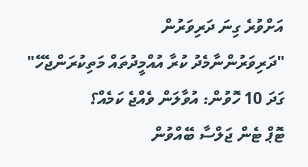އަށްވުރެ ގިނަ ދަރިވަރުން
"ދަރިވަރުންނާމެދު ކުރާ އުއްމީދުތައް މަތިކުރަންޖެހޭ"
ގަދަ 10 ހޮވުން: އުވާލަން ވެއްޖެ ކަމެއް؟
ޓޮޕް ޓެން ޖަލްސާ ބޭއްވުން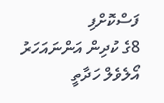ފަސްކޮށްފި
8ގެ ކުދިން އަންނައަހަރު އޯލެވެލް ހަދާތީ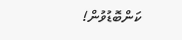ކަންބޮޑުވުން!